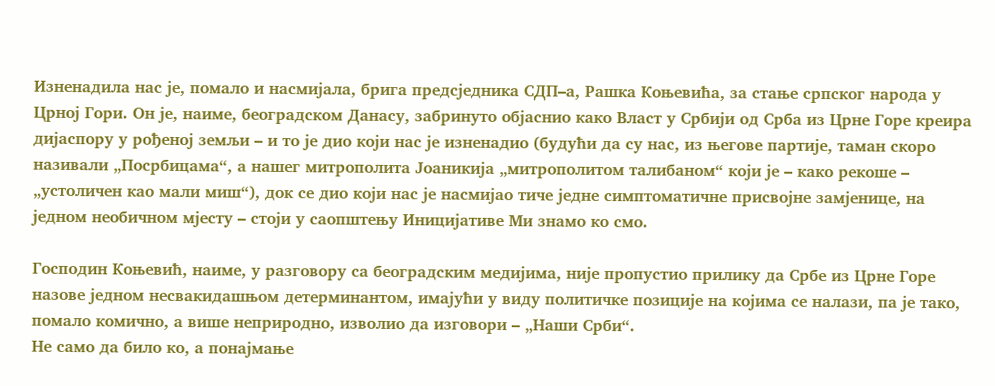Изненадила нас је, помало и насмијала, брига предсједника СДП–а, Рашка Коњевића, за стање српског народа у Црној Гори. Он је, наиме, београдском Данасу, забринуто објаснио како Власт у Србији од Срба из Црне Горе креира дијаспору у рођеној земљи – и то је дио који нас је изненадио (будући да су нас, из његове партије, таман скоро називали „Посрбицама“, а нашег митрополита Јоаникија „митрополитом талибаном“ који је – како рекоше – „устоличен као мали миш“), док се дио који нас је насмијао тиче једне симптоматичне присвојне замјенице, на једном необичном мјесту – стоји у саопштењу Иницијативе Ми знамо ко смо.

Господин Коњевић, наиме, у разговору са београдским медијима, није пропустио прилику да Србе из Црне Горе назове једном несвакидашњом детерминантом, имајући у виду политичке позиције на којима се налази, па је тако, помало комично, а више неприродно, изволио да изговори – „Наши Срби“.
Не само да било ко, а понајмање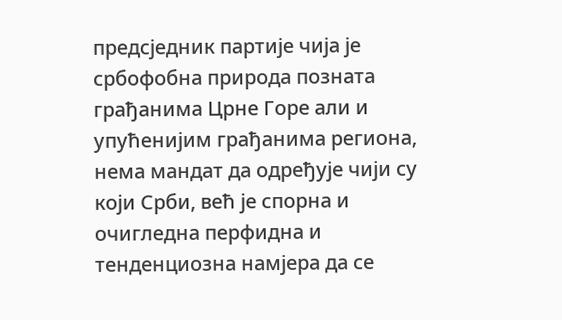предсједник партије чија је србофобна природа позната грађанима Црне Горе али и упућенијим грађанима региона, нема мандат да одређује чији су који Срби, већ је спорна и очигледна перфидна и тенденциозна намјера да се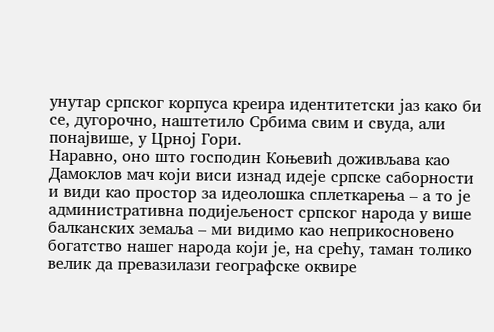унутар српског корпуса креира идентитетски јаз како би се, дугорочно, наштетило Србима свим и свуда, али понајвише, у Црној Гори.
Наравно, оно што господин Коњевић доживљава као Дамоклов мач који виси изнад идеје српске саборности и види као простор за идеолошка сплеткарења – а то је административна подијељеност српског народа у више балканских земаља – ми видимо као неприкосновено богатство нашег народа који је, на срећу, таман толико велик да превазилази географске оквире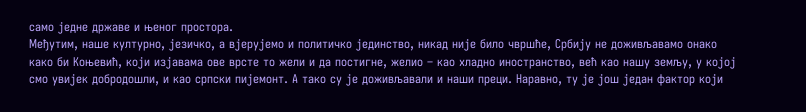само једне државе и њеног простора.
Међутим, наше културно, језичко, а вјерујемо и политичко јединство, никад није било чвршће, Србију не доживљавамо онако како би Коњевић, који изјавама ове врсте то жели и да постигне, желио – као хладно иностранство, већ као нашу земљу, у којој смо увијек добродошли, и као српски пијемонт. А тако су је доживљавали и наши преци. Наравно, ту је још један фактор који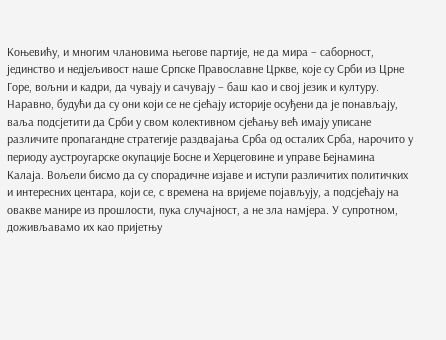Коњевићу, и многим члановима његове партије, не да мира – саборност, јединство и недјељивост наше Српске Православне Цркве, које су Срби из Црне Горе, вољни и кадри, да чувају и сачувају – баш као и свој језик и културу.
Наравно, будући да су они који се не сјећају историје осуђени да је понављају, ваља подсјетити да Срби у свом колективном сјећању већ имају уписане различите пропагандне стратегије раздвајања Срба од осталих Срба, нарочито у периоду аустроугарске окупације Босне и Херцеговине и управе Бејнамина Калаја. Вољели бисмо да су спорадичне изјаве и иступи различитих политичких и интересних центара, који се, с времена на вријеме појављују, а подсјећају на овакве манире из прошлости, пука случајност, а не зла намјера. У супротном, доживљавамо их као пријетњу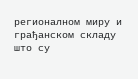регионалном миру и грађанском складу што су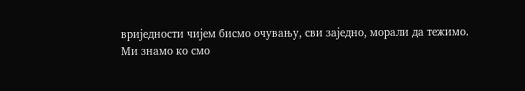вриједности чијем бисмо очувању, сви заједно, морали да тежимо.
Ми знамо ко смо